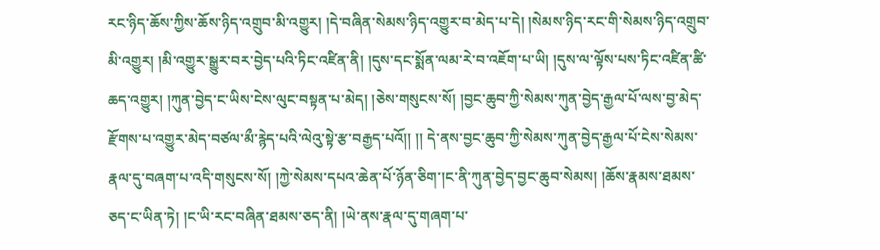རང་ཉིད་ཆོས་ཀྱིས་ཆོས་ཉིད་འགྲུབ་མི་འགྱུར། །དེ་བཞིན་སེམས་ཉིད་འགྱུར་བ་མེད་པ་དེ། །སེམས་ཉིད་རང་གི་སེམས་ཉིད་འགྲུབ་མི་འགྱུར། །མི་འགྱུར་སྒྱུར་བར་བྱེད་པའི་ཏིང་འཛིན་ནི། །དུས་དང་སྨོན་ལམ་རེ་བ་འཇོག་པ་ཡི། །དུས་ལ་ལྟོས་པས་ཏིང་འཛིན་ཚི་ཆད་འགྱུར། །ཀུན་བྱེད་ང་ཡིས་ངེས་ལུང་བསྟན་པ་མེད། །ཅེས་གསུངས་སོ། །བྱང་ཆུབ་ཀྱི་སེམས་ཀུན་བྱེད་རྒྱལ་པོ་ལས་བྱ་མེད་རྫོགས་པ་འགྱུར་མེད་བཙལ་མྀ་རྙེད་པའི་ལེའུ་སྟེ་རྩ་བརྒྱད་པའོ།། །། དེ་ནས་བྱང་ཆུབ་ཀྱི་སེམས་ཀུན་བྱེད་རྒྱལ་པོ་ངེས་སེམས་རྣལ་དུ་བཞག་པ་འདི་གསུངས་སོ། །ཀྱེ་སེམས་དཔའ་ཆེན་པོ་ཉོན་ཅིག་།ང་ནི་ཀུན་བྱེད་བྱང་ཆུབ་སེམས། །ཆོས་རྣམས་ཐམས་ཅད་ང་ཡིན་ཏེ། །ང་ཡི་རང་བཞིན་ཐམས་ཅད་ནི། །ཡེ་ནས་རྣལ་དུ་གཞག་པ་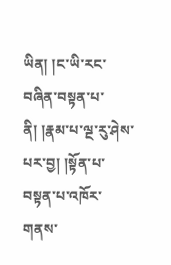ཡིན། །ང་ཡི་རང་བཞིན་བསྟན་པ་ནི། །རྣམ་པ་ལྔ་རུ་ཤེས་པར་བྱ། །སྟོན་པ་བསྟན་པ་འཁོར་གནས་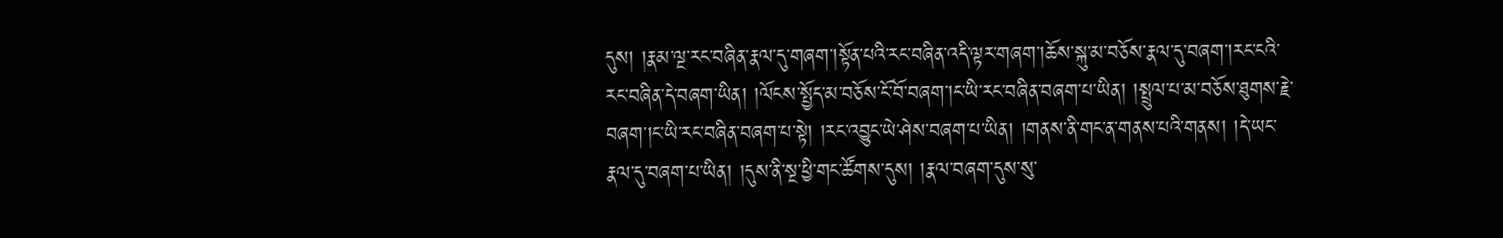དུས། །རྣམ་ལྔ་རང་བཞིན་རྣལ་དུ་གཞག་།སྟོན་པའི་རང་བཞིན་འདི་ལྟར་གཞག་།ཆོས་སྐུ་མ་བཅོས་རྣལ་དུ་བཞག་།རང་ངའི་རང་བཞིན་དེ་བཞག་ཡིན། །ལོངས་སྤྱོད་མ་བཅོས་ངོ་བོ་བཞག་།ང་ཡི་རང་བཞིན་བཞག་པ་ཡིན། །སྤྲུལ་པ་མ་བཅོས་ཐུགས་རྗེ་བཞག་།ང་ཡི་རང་བཞིན་བཞག་པ་སྟེ། །རང་འབྱུང་ཡེ་ཤེས་བཞག་པ་ཡིན། །གནས་ནི་གང་ན་གནས་པའི་གནས། །དེ་ཡང་རྣལ་དུ་བཞག་པ་ཡིན། །དུས་ནི་སྔ་ཕྱི་གང་ཚོགས་དུས། །རྣལ་བཞག་དུས་སུ་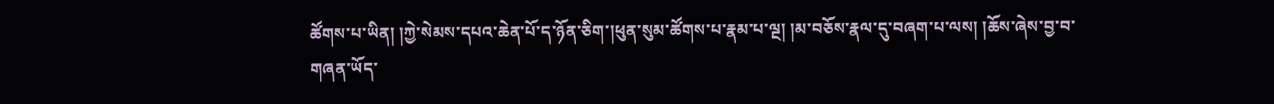ཚོགས་པ་ཡིན། །ཀྱེ་སེམས་དཔའ་ཆེན་པོ་ད་ཉོན་ཅིག་།ཕུན་སུམ་ཚོགས་པ་རྣམ་པ་ལྔ། །མ་བཅོས་རྣལ་དུ་བཞག་པ་ལས། །ཆོས་ཞེས་བྱ་བ་གཞན་ཡོད་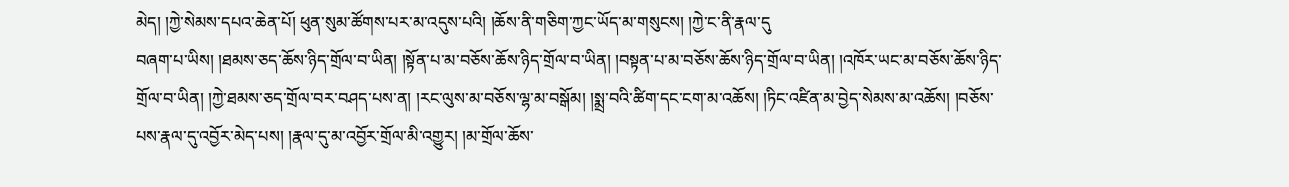མེད། །ཀྱེ་སེམས་དཔའ་ཆེན་པོ། ཕུན་སུམ་ཚོགས་པར་མ་འདུས་པའི། །ཆོས་ནི་གཅིག་ཀྱང་ཡོད་མ་གསུངས། །ཀྱེ་ང་ནི་རྣལ་དུ
བཞག་པ་ཡིས། །ཐམས་ཅད་ཆོས་ཉིད་གྲོལ་བ་ཡིན། །སྟོན་པ་མ་བཅོས་ཆོས་ཉིད་གྲོལ་བ་ཡིན། །བསྟན་པ་མ་བཅོས་ཆོས་ཉིད་གྲོལ་བ་ཡིན། །འཁོར་ཡང་མ་བཅོས་ཆོས་ཉིད་གྲོལ་བ་ཡིན། །ཀྱེ་ཐམས་ཅད་གྲོལ་བར་བཤད་པས་ན། །རང་ལུས་མ་བཅོས་ལྷ་མ་བསྒོམ། །སྨྲ་བའི་ཚིག་དང་ངག་མ་འཆོས། །ཏིང་འཛིན་མ་བྱེད་སེམས་མ་འཆོས། །བཅོས་པས་རྣལ་དུ་འབྱོར་མེད་པས། །རྣལ་དུ་མ་འབྱོར་གྲོལ་མི་འགྱུར། །མ་གྲོལ་ཆོས་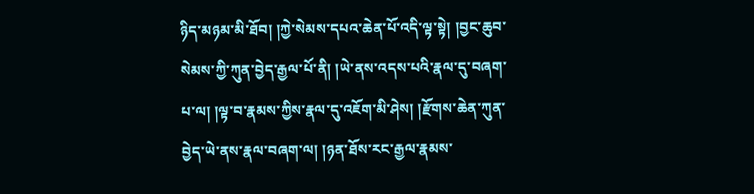ཉིད་མཉམ་མི་ཐོབ། །ཀྱེ་སེམས་དཔའ་ཆེན་པོ་འདི་ལྟ་སྟེ། །བྱང་ཆུབ་སེམས་ཀྱི་ཀུན་བྱེད་རྒྱལ་པོ་ནི། །ཡེ་ནས་འདས་པའི་རྣལ་དུ་བཞག་པ་ལ། །ལྟ་བ་རྣམས་ཀྱིས་རྣལ་དུ་འཇོག་མི་ཤེས། །རྫོགས་ཆེན་ཀུན་བྱེད་ཡེ་ནས་རྣལ་བཞག་ལ། །ཉན་ཐོས་རང་རྒྱལ་རྣམས་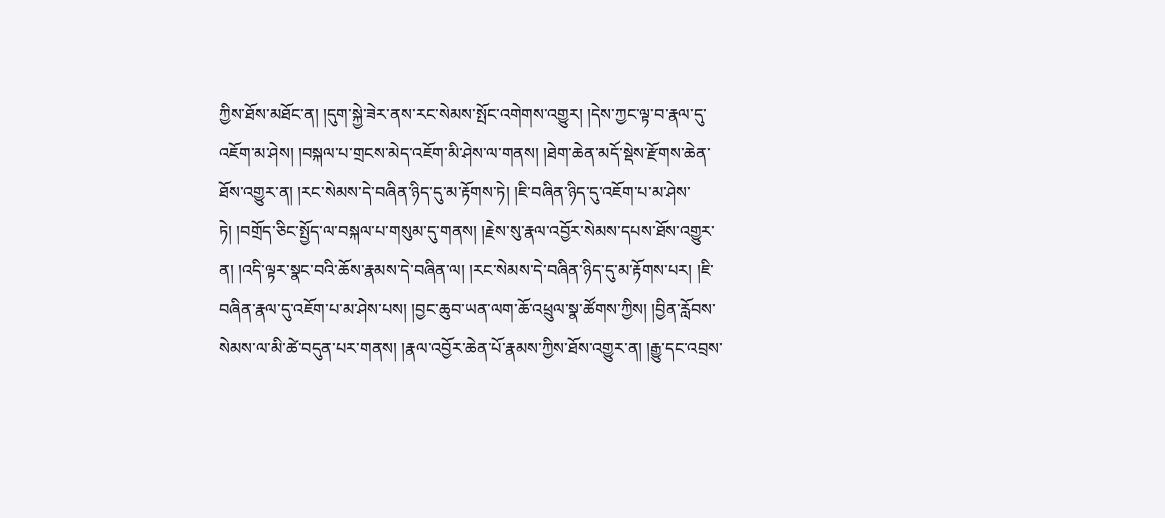ཀྱིས་ཐོས་མཐོང་ན། །དུག་སྐྱེ་ཟེར་ནས་རང་སེམས་སྤོང་འགེགས་འགྱུར། །དེས་ཀྱང་ལྟ་བ་རྣལ་དུ་འཇོག་མ་ཤེས། །བསྐལ་པ་གྲངས་མེད་འཇོག་མི་ཤེས་ལ་གནས། །ཐེག་ཆེན་མདོ་སྡེས་རྫོགས་ཆེན་ཐོས་འགྱུར་ན། །རང་སེམས་དེ་བཞིན་ཉིད་དུ་མ་རྟོགས་ཏེ། །ཇི་བཞིན་ཉིད་དུ་འཇོག་པ་མ་ཤེས་ཏེ། །བགྲོད་ཅིང་སྤྱོད་ལ་བསྐལ་པ་གསུམ་དུ་གནས། །རྗེས་སུ་རྣལ་འབྱོར་སེམས་དཔས་ཐོས་འགྱུར་ན། །འདི་ལྟར་སྣང་བའི་ཆོས་རྣམས་དེ་བཞིན་ལ། །རང་སེམས་དེ་བཞིན་ཉིད་དུ་མ་རྟོགས་པར། །ཇི་བཞིན་རྣལ་དུ་འཇོག་པ་མ་ཤེས་པས། །བྱང་ཆུབ་ཡན་ལག་ཆོ་འཕྲུལ་སྣ་ཚོགས་ཀྱིས། །བྱིན་རློབས་སེམས་ལ་མི་ཚེ་བདུན་པར་གནས། །རྣལ་འབྱོར་ཆེན་པོ་རྣམས་ཀྱིས་ཐོས་འགྱུར་ན། །རྒྱུ་དང་འབྲས་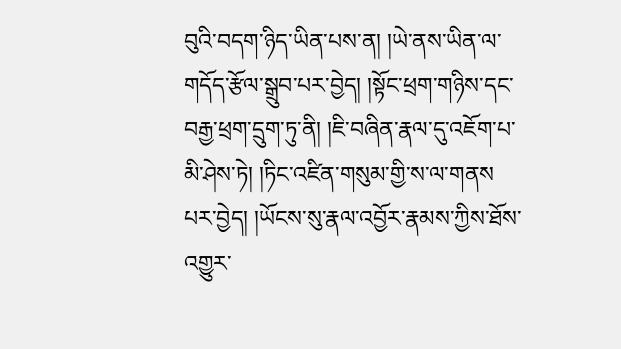བུའི་བདག་ཉིད་ཡིན་པས་ན། །ཡེ་ནས་ཡིན་ལ་གདོད་རྩོལ་སྒྲུབ་པར་བྱེད། །སྟོང་ཕྲག་གཉིས་དང་བརྒྱ་ཕྲག་དྲུག་ཏུ་ནི། །ཇི་བཞིན་རྣལ་དུ་འཇོག་པ་མི་ཤེས་ཏེ། །ཏིང་འཛིན་གསུམ་གྱི་ས་ལ་གནས
པར་བྱེད། །ཡོངས་སུ་རྣལ་འབྱོར་རྣམས་ཀྱིས་ཐོས་འགྱུར་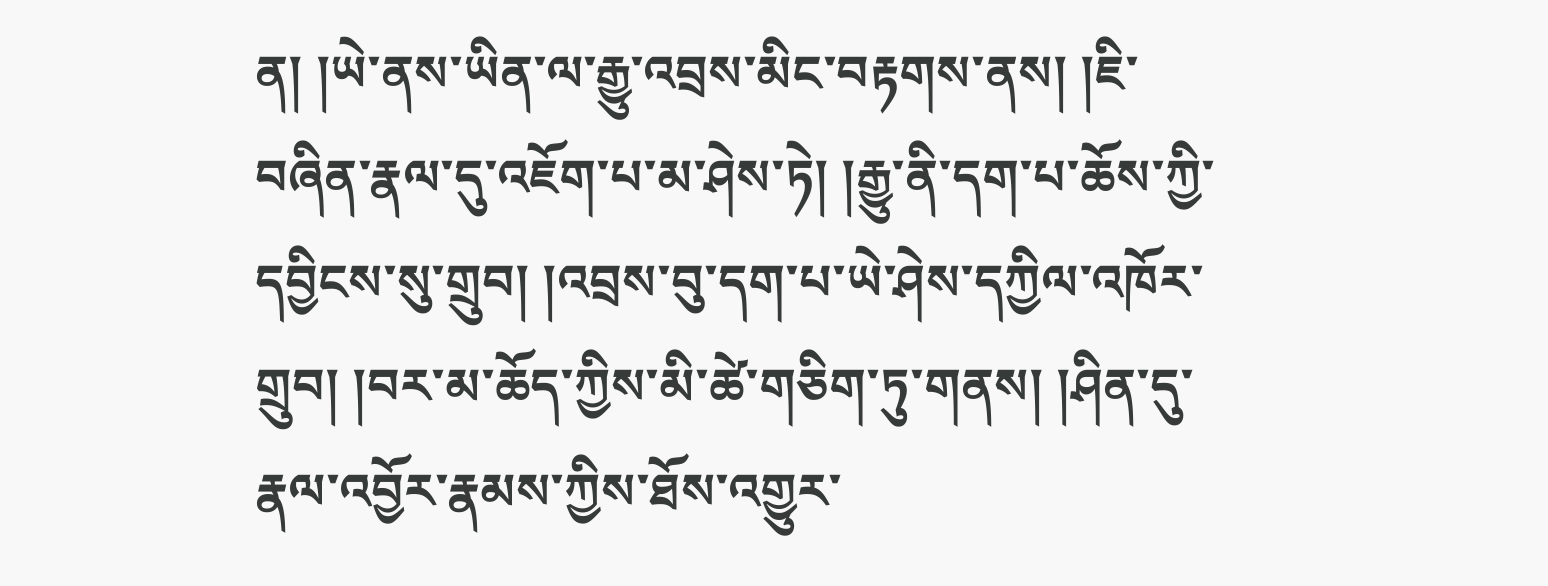ན། །ཡེ་ནས་ཡིན་ལ་རྒྱུ་འབྲས་མིང་བརྟགས་ནས། །ཇི་བཞིན་རྣལ་དུ་འཇོག་པ་མ་ཤེས་ཏེ། །རྒྱུ་ནི་དག་པ་ཆོས་ཀྱི་དབྱིངས་སུ་གྲུབ། །འབྲས་བུ་དག་པ་ཡེ་ཤེས་དཀྱིལ་འཁོར་གྲུབ། །བར་མ་ཆོད་ཀྱིས་མི་ཚེ་གཅིག་ཏུ་གནས། །ཤིན་དུ་རྣལ་འབྱོར་རྣམས་ཀྱིས་ཐོས་འགྱུར་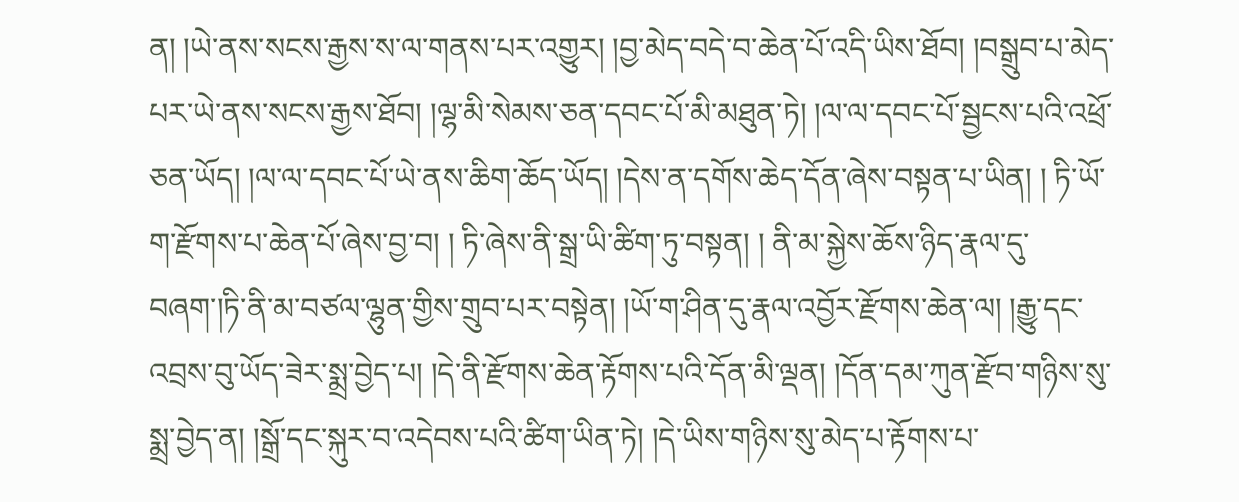ན། །ཡེ་ནས་སངས་རྒྱས་ས་ལ་གནས་པར་འགྱུར། །བྱ་མེད་བདེ་བ་ཆེན་པོ་འདི་ཡིས་ཐོབ། །བསྒྲུབ་པ་མེད་པར་ཡེ་ནས་སངས་རྒྱས་ཐོབ། །ལྷ་མི་སེམས་ཅན་དབང་པོ་མི་མཐུན་ཏེ། །ལ་ལ་དབང་པོ་སྦྱངས་པའི་འཕྲོ་ཅན་ཡོད། །ལ་ལ་དབང་པོ་ཡེ་ནས་ཆིག་ཆོད་ཡོད། །དེས་ན་དགོས་ཆེད་དོན་ཞེས་བསྟན་པ་ཡིན། ། ཏི་ཡོ་ག་རྫོགས་པ་ཆེན་པོ་ཞེས་བྱ་བ། ། ཏི་ཞེས་ནི་སྒྲ་ཡི་ཚིག་ཏུ་བསྟན། ། ནི་མ་སྐྱེས་ཆོས་ཉིད་རྣལ་དུ་བཞག་།ཏི་ནི་མ་བཙལ་ལྷུན་གྱིས་གྲུབ་པར་བསྟེན། །ཡོ་ག་ཤིན་དུ་རྣལ་འབྱོར་རྫོགས་ཆེན་ལ། །རྒྱུ་དང་འབྲས་བུ་ཡོད་ཟེར་སྨྲ་བྱེད་པ། །དེ་ནི་རྫོགས་ཆེན་རྟོགས་པའི་དོན་མི་ལྡན། །དོན་དམ་ཀུན་རྫོབ་གཉིས་སུ་སྨྲ་བྱེད་ན། །སྒྲོ་དང་སྐུར་བ་འདེབས་པའི་ཚིག་ཡིན་ཏེ། །དེ་ཡིས་གཉིས་སུ་མེད་པ་རྟོགས་པ་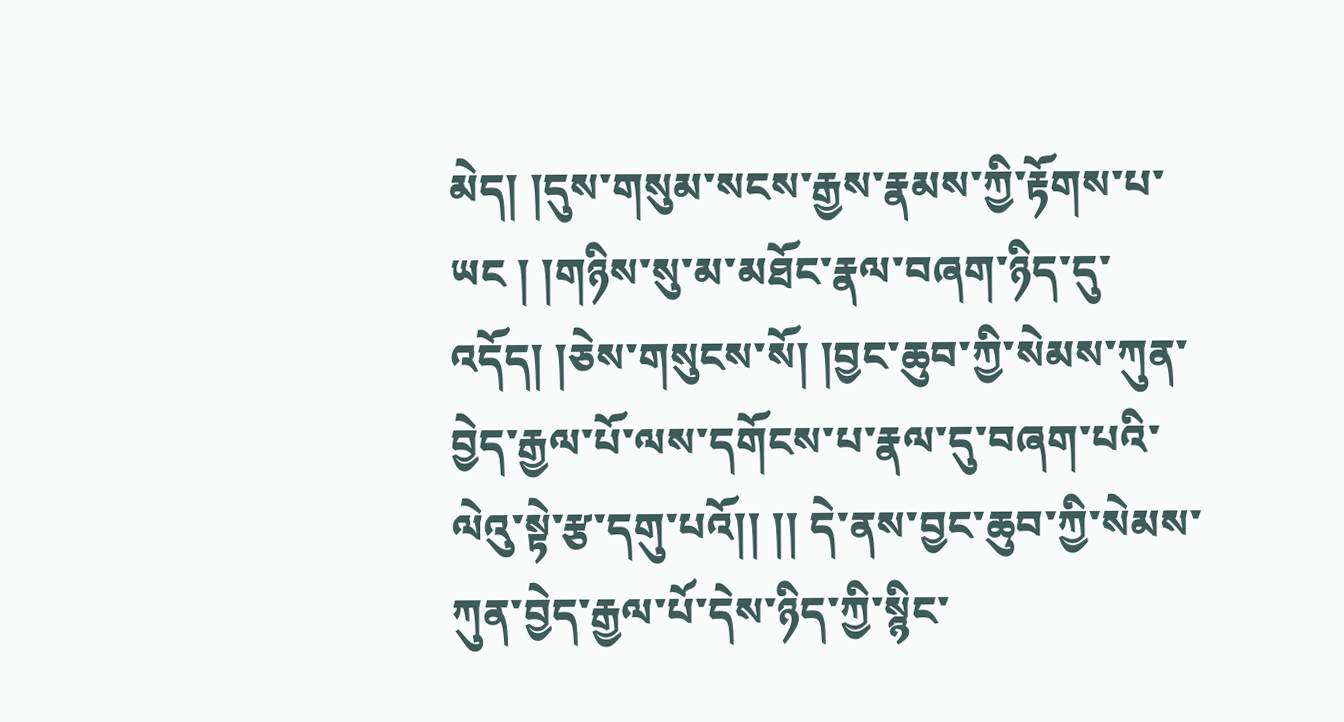མེད། །དུས་གསུམ་སངས་རྒྱས་རྣམས་ཀྱི་རྟོགས་པ་ཡང ། །གཉིས་སུ་མ་མཐོང་རྣལ་བཞག་ཉིད་དུ་འདོད། །ཅེས་གསུངས་སོ། །བྱང་ཆུབ་ཀྱི་སེམས་ཀུན་བྱེད་རྒྱལ་པོ་ལས་དགོངས་པ་རྣལ་དུ་བཞག་པའི་ལེའུ་སྟེ་རྩ་དགུ་པའོ།། །། དེ་ནས་བྱང་ཆུབ་ཀྱི་སེམས་ཀུན་བྱེད་རྒྱལ་པོ་དེས་ཉིད་ཀྱི་སྙིང་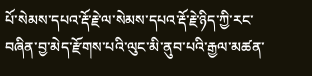པོ་སེམས་དཔའ་རྡོ་རྗེ་ལ་སེམས་དཔའ་རྡོ་རྗེ་ཉིད་ཀྱི་རང་བཞིན་བྱ་མེད་རྫོགས་པའི་ལུང་མི་ནུབ་པའི་རྒྱལ་མཚན་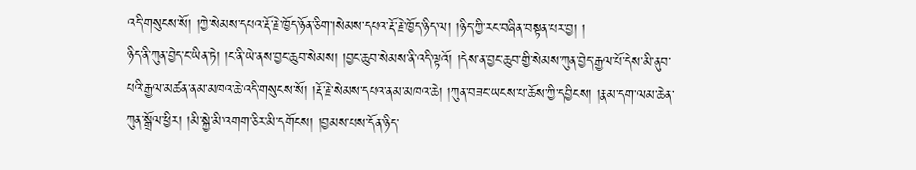འདི་གསུངས་སོ། །ཀྱེ་སེམས་དཔའ་རྡོ་རྗེ་ཁྱོད་ཉོན་ཅིག་།སེམས་དཔའ་རྡོ་རྗེ་ཁྱོད་ཉིད་ལ། །ཉིད་ཀྱི་རང་བཞིན་བསྟན་པར་བྱ། །
ཉིད་ནི་ཀུན་བྱེད་ང་ཡིན་ཏེ། །ང་ནི་ཡེ་ནས་བྱང་ཆུབ་སེམས། །བྱང་ཆུབ་སེམས་ནི་འདི་ལྟའོ། །དེས་ན་བྱང་ཆུབ་གྱི་སེམས་ཀུན་བྱེད་རྒྱལ་པོ་དེས་མི་ནུབ་པའི་རྒྱལ་མཚན་ནམ་མཁའ་ཆེ་འདི་གསུངས་སོ། །རྡོ་རྗེ་སེམས་དཔའ་ནམ་མཁའ་ཆེ། །ཀུན་བཟང་ཡངས་པ་ཆོས་ཀྱི་དབྱིངས། །རྣམ་དག་ལམ་ཆེན་ཀུན་སྒྲོལ་ཕྱིར། །མི་སྐྱེ་མི་འགག་ཅིར་མི་དགོངས། །བྱམས་པས་དོན་ཉིད་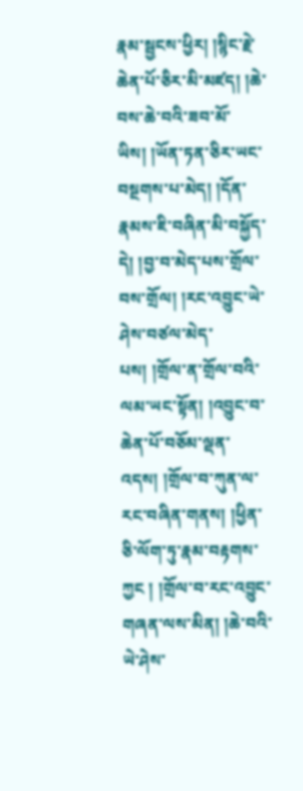རྣམ་སྦྱངས་ཕྱིར། །སྙིང་རྗེ་ཆེན་པོ་ཅིར་མི་མཛད། །ཆེ་བས་ཆེ་བའི་ཟབ་མོ་ཡིས། །ཡོན་ཏན་ཅིར་ཡང་བསྔགས་པ་མེད། །དོན་རྣམས་ཇི་བཞིན་མི་བསྐྱོད་དེ། །བྱ་བ་མེད་པས་གྲོལ་བས་གྲོལ། །རང་འབྱུང་ཡེ་ཤེས་བཙལ་མེད་པས། །གྲོལ་ན་གྲོལ་བའི་ལམ་ཡང་སྟོན། །འབྱུང་བ་ཆེན་པོ་བཅོམ་ལྡན་འདས། །གྲོལ་བ་ཀུན་ལ་རང་བཞིན་གནས། །ཕྱིན་ཅི་ལོག་ཏུ་རྣམ་བརྟགས་ཀྱང ། །གྲོལ་བ་རང་འབྱུང་གཞན་ལས་མིན། །ཆེ་བའི་ཡེ་ཤེས་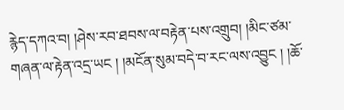རྙེད་དཀའ་བ། །ཤེས་རབ་ཐབས་ལ་བརྟེན་པས་འགྲུབ། །མིང་ཙམ་གཞན་ལ་རྟེན་འདྲ་ཡང ། །མངོན་སུམ་བདེ་བ་རང་ལས་འབྱུང ། །ཆོ་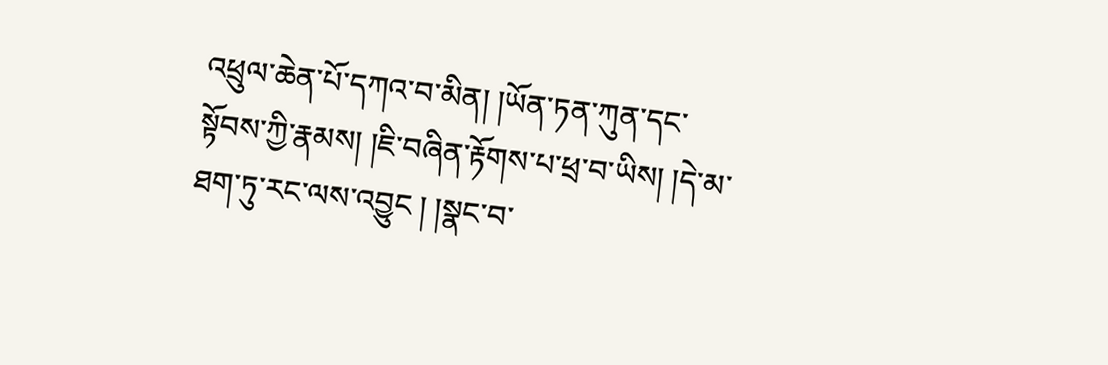འཕྲུལ་ཆེན་པོ་དཀའ་བ་མིན། །ཡོན་ཏན་ཀུན་དང་སྟོབས་ཀྱི་རྣམས། །ཇི་བཞིན་རྟོགས་པ་ཕྲ་བ་ཡིས། །དེ་མ་ཐག་ཏུ་རང་ལས་འབྱུང ། །སྣང་བ་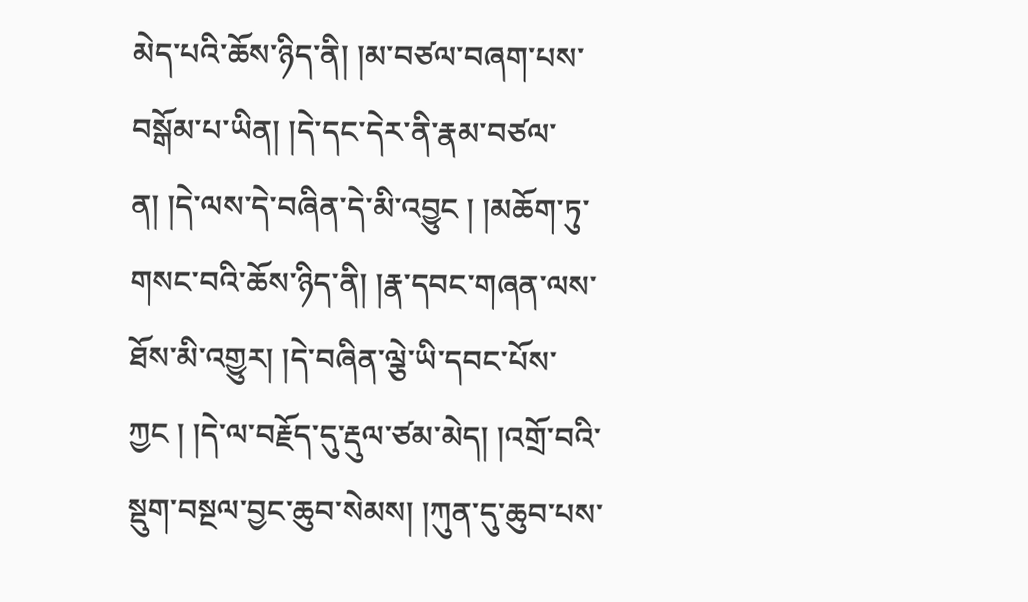མེད་པའི་ཆོས་ཉིད་ནི། །མ་བཙལ་བཞག་པས་བསྒོམ་པ་ཡིན། །དེ་དང་དེར་ནི་རྣམ་བཙལ་ན། །དེ་ལས་དེ་བཞིན་དེ་མི་འབྱུང ། །མཆོག་ཏུ་གསང་བའི་ཆོས་ཉིད་ནི། །རྣ་དབང་གཞན་ལས་ཐོས་མི་འགྱུར། །དེ་བཞིན་ལྕེ་ཡི་དབང་པོས་ཀྱང ། །དེ་ལ་བརྗོད་དུ་རྡུལ་ཙམ་མེད། །འགྲོ་བའི་སྡུག་བསྔལ་བྱང་ཆུབ་སེམས། །ཀུན་དུ་ཆུབ་པས་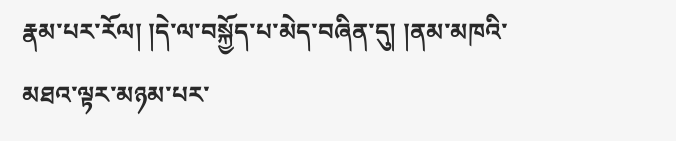རྣམ་པར་རོལ། །དེ་ལ་བསྐྱོད་པ་མེད་བཞིན་དུ། །ནམ་མཁའི་མཐའ་ལྟར་མཉམ་པར་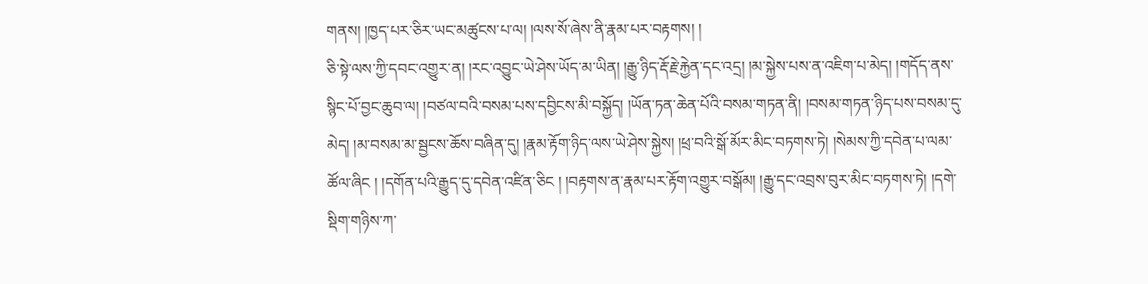གནས། །ཁྱད་པར་ཅིར་ཡང་མཚུངས་པ་ལ། །ལས་སོ་ཞེས་ནི་རྣམ་པར་བརྟགས། །
ཅི་སྟེ་ལས་ཀྱི་དབང་འགྱུར་ན། །རང་འབྱུང་ཡེ་ཤེས་ཡོད་མ་ཡིན། །རྒྱུ་ཉིད་རྡོ་རྗེ་རྐྱེན་དང་འདྲ། །མ་སྐྱེས་པས་ན་འཇིག་པ་མེད། །གདོད་ནས་སྙིང་པོ་བྱང་ཆུབ་ལ། །བཙལ་བའི་བསམ་པས་དབྱིངས་མི་བསྐྱོད། །ཡོན་ཏན་ཆེན་པོའི་བསམ་གཏན་ནི། །བསམ་གཏན་ཉིད་པས་བསམ་དུ་མེད། །མ་བསམ་མ་སྦྱངས་ཆོས་བཞིན་དུ། །རྣམ་རྟོག་ཉིད་ལས་ཡེ་ཤེས་སྐྱེས། །ཕྲ་བའི་སྒོ་མོར་མིང་བཏགས་ཏེ། །སེམས་ཀྱི་དབེན་པ་ལམ་ཚོལ་ཞིང ། །དགོན་པའི་རྒྱུད་དུ་དབེན་འཛིན་ཅིང ། །བརྟགས་ན་རྣམ་པར་རྟོག་འགྱུར་བསྒོམ། །རྒྱུ་དང་འབྲས་བུར་མིང་བཏགས་ཏེ། །དགེ་སྡིག་གཉིས་ཀ་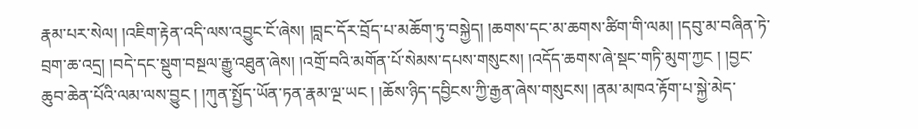རྣམ་པར་སེལ། །འཇིག་རྟེན་འདི་ལས་འབྱུང་ངོ་ཞེས། །བླང་དོར་བྲོད་པ་མཆོག་ཏུ་བསྐྱེད། །ཆགས་དང་མ་ཆགས་ཚིག་གི་ལམ། །དབུ་མ་བཞིན་ཏེ་བྲག་ཆ་འདྲ། །བདེ་དང་སྡུག་བསྔལ་རྒྱུ་འཐུན་ཞེས། །འགྲོ་བའི་མགོན་པོ་སེམས་དཔས་གསུངས། །འདོད་ཆགས་ཞེ་སྡང་གཏི་མུག་ཀྱང ། །བྱང་ཆུབ་ཆེན་པོའི་ལམ་ལས་བྱུང ། །ཀུན་སྤྱོད་ཡོན་ཏན་རྣམ་ལྔ་ཡང ། །ཆོས་ཉིད་དབྱིངས་ཀྱི་རྒྱན་ཞེས་གསུངས། །ནམ་མཁའ་རྟོག་པ་སྐྱེ་མེད་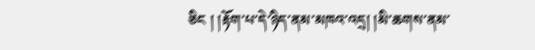ཅིང ། །རྟོག་པ་དེ་ཉིད་ནམ་མཁའ་འདྲ། །མི་ཆགས་ནམ་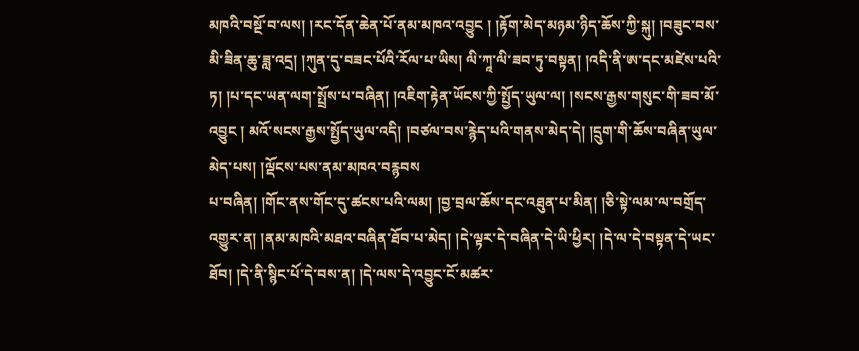མཁའི་བསྔོ་བ་ལས། །རང་དོན་ཆེན་པོ་ནམ་མཁའ་འབྱུང ། །རྟོག་མེད་མཉམ་ཉིད་ཆོས་ཀྱི་སྐུ། །བཟུང་བས་མི་ཟིན་ཆུ་ཟླ་འདྲ། །ཀུན་དུ་བཟང་པོའི་རོལ་པ་ཡིས། ལི་ཀཱ་ལི་ཟབ་ཏུ་བསྟན། །འདི་ནི་ཨ་དང་མཛེས་པའི་ཏ། །པ་དང་ཡན་ལག་སྤྲོས་པ་བཞིན། །འཇིག་རྟེན་ཡོངས་ཀྱི་སྤྱོད་ཡུལ་ལ། །སངས་རྒྱས་གསུང་གི་ཟབ་མོ་འབྱུང ། མའོ་སངས་རྒྱས་སྤྱོད་ཡུལ་འདི། །བཙལ་བས་རྙེད་པའི་གནས་མེད་དེ། །དྲུག་གི་ཆོས་བཞིན་ཡུལ་མེད་པས། །ལྡོངས་པས་ནམ་མཁའ་བརྙབས
པ་བཞིན། །གོང་ནས་གོང་དུ་ཚངས་པའི་ལམ། །བྱ་བྲལ་ཆོས་དང་འཐུན་པ་མིན། །ཅི་སྟེ་ལམ་ལ་བགྲོད་འགྱུར་ན། །ནམ་མཁའི་མཐའ་བཞིན་ཐོབ་པ་མེད། །དེ་ལྟར་དེ་བཞིན་དེ་ཡི་ཕྱིར། །དེ་ལ་དེ་བསྟན་དེ་ཡང་ཐོབ། །དེ་ནི་སྙིང་པོ་དེ་བས་ན། །དེ་ལས་དེ་འབྱུང་ངོ་མཚར་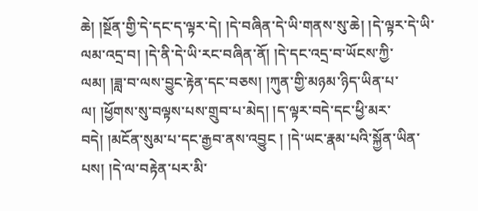ཆེ། །སྔོན་གྱི་དེ་དང་ད་ལྟར་དེ། །དེ་བཞིན་དེ་ཡི་གནས་སུ་ཆེ། །དེ་ལྟར་དེ་ཡི་ལམ་འདྲ་བ། །དེ་ནི་དེ་ཡི་རང་བཞིན་ནོ། །དེ་དང་འདྲ་བ་ཡོངས་ཀྱི་ལམ། །ཟླ་བ་ལས་བྱུང་རྟེན་དང་བཅས། །ཀུན་གྱི་མཉམ་ཉིད་ཡིན་པ་ལ། །ཕྱོགས་སུ་བལྟས་པས་གྲུབ་པ་མེད། །ད་ལྟར་བདེ་དང་ཕྱི་མར་བདེ། །མངོན་སུམ་པ་དང་རྒྱབ་ནས་འབྱུང ། །དེ་ཡང་རྣམ་པའི་སྐྱོན་ཡིན་པས། །དེ་ལ་བརྟེན་པར་མི་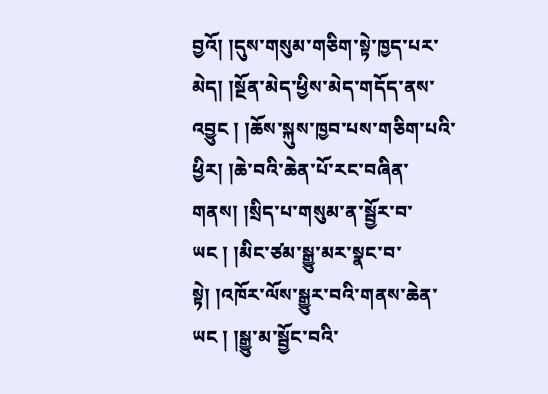བྱའོ། །དུས་གསུམ་གཅིག་སྟེ་ཁྱད་པར་མེད། །སྔོན་མེད་ཕྱིས་མེད་གདོད་ནས་འབྱུང ། །ཆོས་སྐུས་ཁྱབ་པས་གཅིག་པའི་ཕྱིར། །ཆེ་བའི་ཆེན་པོ་རང་བཞིན་གནས། །སྲིད་པ་གསུམ་ན་སྦྱོར་བ་ཡང ། །མིང་ཙམ་སྒྱུ་མར་སྣང་བ་སྟེ། །འཁོར་ལོས་སྒྱུར་བའི་གནས་ཆེན་ཡང ། །སྒྱུ་མ་སྦྱོང་བའི་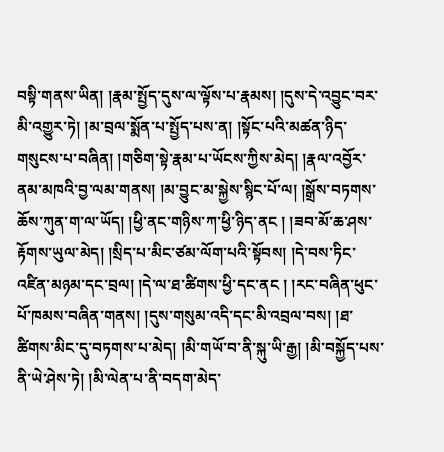བསྟི་གནས་ཡིན། །རྣམ་སྤྱོད་དུས་ལ་ལྟོས་པ་རྣམས། །དུས་དེ་འབྱུང་བར་མི་འགྱུར་ཏེ། །མ་བྲལ་སྨོན་པ་སྤྱོད་པས་ན། །སྟོང་པའི་མཚན་ཉིད་གསུངས་པ་བཞིན། །གཅིག་སྟེ་རྣམ་པ་ཡོངས་ཀྱིས་མེད། །རྣལ་འབྱོར་ནམ་མཁའི་བྱ་ལམ་གནས། །མ་བྱུང་མ་སྐྱེས་སྙིང་པོ་ལ། །སྒྲོས་བཏགས་ཆོས་ཀུན་ག་ལ་ཡོད། །ཕྱི་ནང་གཉིས་ཀ་ཕྱི་ཉིད་ནང ། །ཟབ་མོ་ཆ་ཤས་རྟོགས་ཡུལ་མེད། །སྲིད་པ་མིང་ཙམ་ལོག་པའི་སྟོབས། །དེ་བས་ཏིང་འཛིན་མཉམ་དང་བྲལ། །དེ་ལ་ཐ་ཚིགས་ཕྱི་དང་ནང ། །རང་བཞིན་ཕུང་པོ་ཁམས་བཞིན་གནས། །དུས་གསུམ་འདི་དང་མི་འབྲལ་བས། །ཐ་ཚིགས་མིང་དུ་བཏགས་པ་མེད། །མི་གཡོ་བ་ནི་སྐུ་ཡི་རྒྱ། །མི་བསྐྱོད་པས་ནི་ཡེ་ཤེས་ཏེ། །མི་ལེན་པ་ནི་བདག་མེད་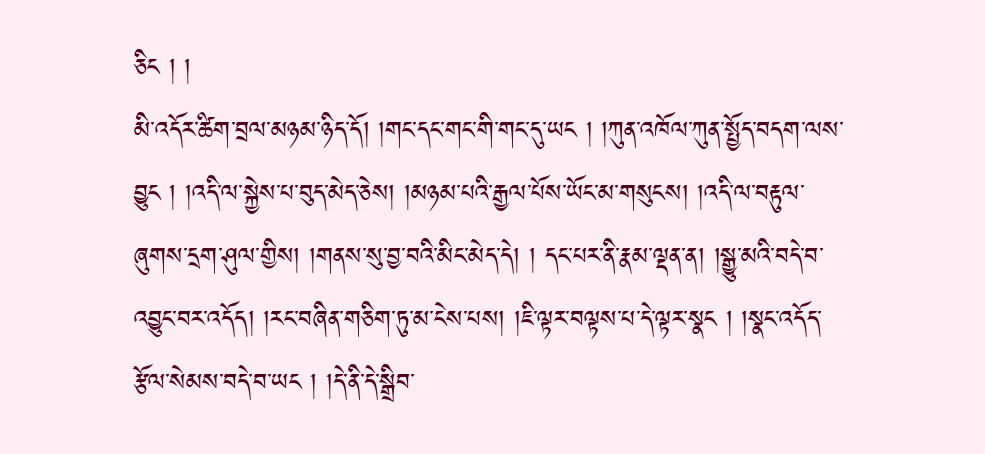ཅིང ། །
མི་འདོར་ཚིག་བྲལ་མཉམ་ཉིད་དོ། །གང་དང་གང་གི་གང་དུ་ཡང ། །ཀུན་འཁོལ་ཀུན་སྤྱོད་བདག་ལས་བྱུང ། །འདི་ལ་སྐྱེས་པ་བུད་མེད་ཅེས། །མཉམ་པའི་རྒྱལ་པོས་ཡོང་མ་གསུངས། །འདི་ལ་བརྟུལ་ཞུགས་དྲག་ཤུལ་གྱིས། །གནས་སུ་བྱ་བའི་མིང་མེད་དེ། ། དང་པར་ནི་རྣམ་ལྡན་ན། །སྒྱུ་མའི་བདེ་བ་འབྱུང་བར་འདོད། །རང་བཞིན་གཅིག་ཏུ་མ་ངེས་པས། །ཇི་ལྟར་བལྟས་པ་དེ་ལྟར་སྣང ། །སྣང་འདོད་རྩོལ་སེམས་བདེ་བ་ཡང ། །དེ་ནི་དེ་སྒྲིབ་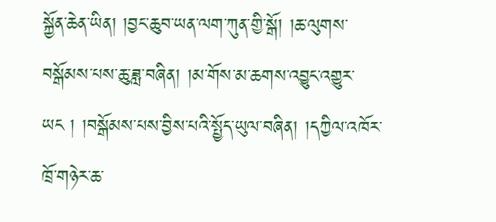སྐྱོན་ཆེན་ཡིན། །བྱང་ཆུབ་ཡན་ལག་ཀུན་གྱི་སྒོ། །ཆ་ལུགས་བསྒོམས་པས་ཆུ་ཟླ་བཞིན། །མ་གོས་མ་ཆགས་འབྱུང་འགྱུར་ཡང ། །བསྒོམས་པས་བྱིས་པའི་སྤྱོད་ཡུལ་བཞིན། །དཀྱིལ་འཁོར་ཁྲོ་གཉེར་ཆ་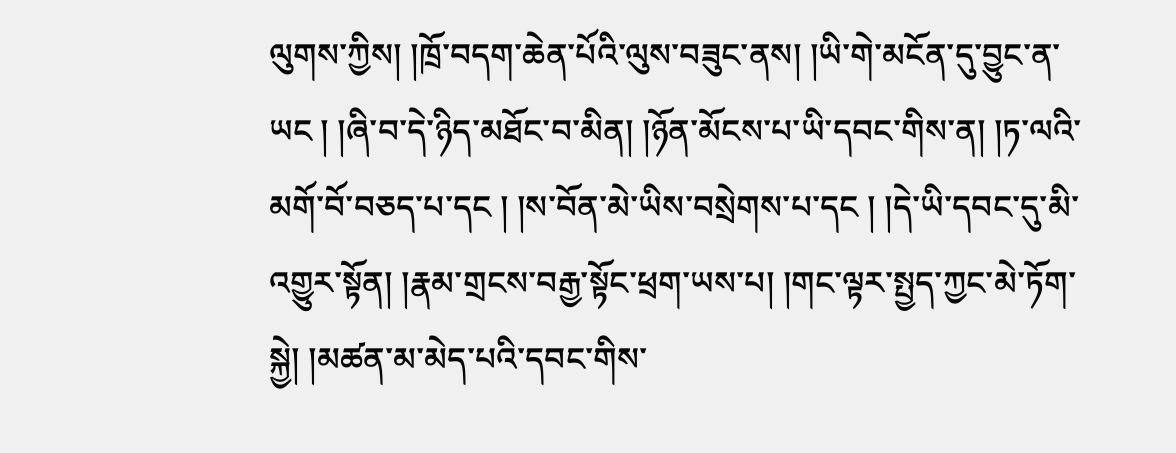ལུགས་ཀྱིས། །ཁྲོ་བདག་ཆེན་པོའི་ལུས་བཟུང་ནས། །ཡི་གེ་མངོན་དུ་བྱུང་ན་ཡང ། །ཞི་བ་དེ་ཉིད་མཐོང་བ་མིན། །ཉོན་མོངས་པ་ཡི་དབང་གིས་ན། །ཏ་ལའི་མགོ་བོ་བཅད་པ་དང ། །ས་བོན་མེ་ཡིས་བསྲེགས་པ་དང ། །དེ་ཡི་དབང་དུ་མི་འགྱུར་སྟོན། །རྣམ་གྲངས་བརྒྱ་སྟོང་ཕྲག་ཡས་པ། །གང་ལྟར་སྤྱད་ཀྱང་མེ་ཏོག་སྐྱེ། །མཚན་མ་མེད་པའི་དབང་གིས་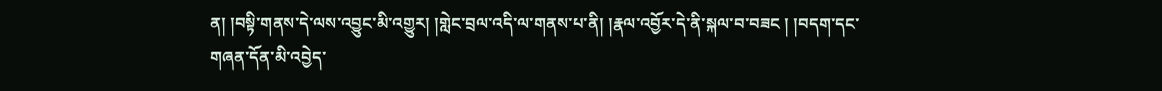ན། །བསྟི་གནས་དེ་ལས་འབྱུང་མི་འགྱུར། །གླེང་བྲལ་འདི་ལ་གནས་པ་ནི། །རྣལ་འབྱོར་དེ་ནི་སྐལ་བ་བཟང ། །བདག་དང་གཞན་དོན་མི་འབྱེད་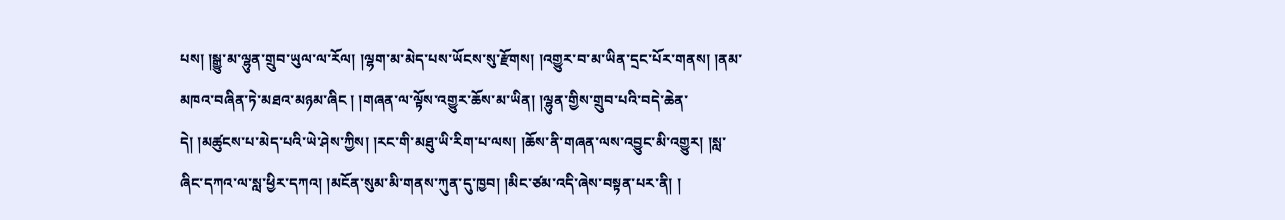པས། །སྒྱུ་མ་ལྷུན་གྲུབ་ཡུལ་ལ་རོལ། །ལྷག་མ་མེད་པས་ཡོངས་སུ་རྫོགས། །འགྱུར་བ་མ་ཡིན་དྲང་པོར་གནས། །ནམ་མཁའ་བཞིན་ཏེ་མཐའ་མཉམ་ཞིང ། །གཞན་ལ་ལྟོས་འགྱུར་ཆོས་མ་ཡིན། །ལྷུན་གྱིས་གྲུབ་པའི་བདེ་ཆེན་དེ། །མཚུངས་པ་མེད་པའི་ཡེ་ཤེས་ཀྱིས། །རང་གི་མཐུ་ཡི་རིག་པ་ལས། །ཆོས་ནི་གཞན་ལས་འབྱུང་མི་འགྱུར། །སླ་ཞིང་དཀའ་ལ་སླ་ཕྱིར་དཀའ། །མངོན་སུམ་མི་གནས་ཀུན་དུ་ཁྱབ། །མིང་ཙམ་འདི་ཞེས་བསྟན་པར་ནི། །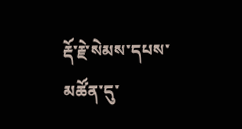རྡོ་རྗེ་སེམས་དཔས་མཚོན་དུ་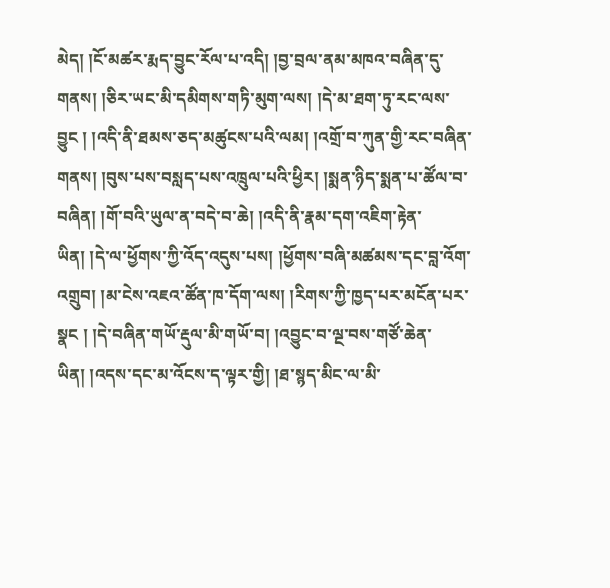མེད། །ངོ་མཚར་རྨད་བྱུང་རོལ་པ་འདི། །བྱ་བྲལ་ནམ་མཁའ་བཞིན་དུ་གནས། །ཅིར་ཡང་མི་དམིགས་གཏི་མུག་ལས། །དེ་མ་ཐག་ཏུ་རང་ལས་བྱུང ། །འདི་ནི་ཐམས་ཅད་མཚུངས་པའི་ལམ། །འགྲོ་བ་ཀུན་གྱི་རང་བཞིན་གནས། །བུས་པས་བསླད་པས་འཁྲུལ་པའི་ཕྱིར། །སྨན་ཉིད་སྨན་པ་ཚོལ་བ་བཞིན། །གོ་བའི་ཡུལ་ན་བདེ་བ་ཆེ། །འདི་ནི་རྣམ་དག་འཇིག་རྟེན་ཡིན། །དེ་ལ་ཕྱོགས་ཀྱི་འོད་འདུས་པས། །ཕྱོགས་བཞི་མཚམས་དང་བླ་འོག་འགྲུབ། །མ་ངེས་འཇའ་ཚོན་ཁ་དོག་ལས། །རིགས་ཀྱི་ཁྱད་པར་མངོན་པར་སྣང ། །དེ་བཞིན་གཡོ་རྡུལ་མི་གཡོ་བ། །འབྱུང་བ་ལྔ་བས་གཙོ་ཆེན་ཡིན། །འདས་དང་མ་འོངས་ད་ལྟར་གྱི། །ཐ་སྙད་མིང་ལ་མི་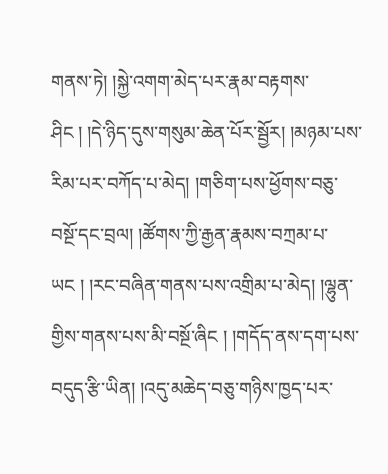གནས་ཏེ། །སྐྱེ་འགག་མེད་པར་རྣམ་བརྟགས་ཤིང ། །དེ་ཉིད་དུས་གསུམ་ཆེན་པོར་སྦྱོར། །མཉམ་པས་རིམ་པར་བཀོད་པ་མེད། །གཅིག་པས་ཕྱོགས་བཅུ་བསྔོ་དང་བྲལ། །ཚོགས་ཀྱི་རྒྱན་རྣམས་བཀྲམ་པ་ཡང ། །རང་བཞིན་གནས་པས་འགྲིམ་པ་མེད། །ལྷུན་གྱིས་གནས་པས་མི་བསྔོ་ཞིང ། །གདོད་ནས་དག་པས་བདུད་རྩི་ཡིན། །འདུ་མཆེད་བཅུ་གཉིས་ཁྱད་པར་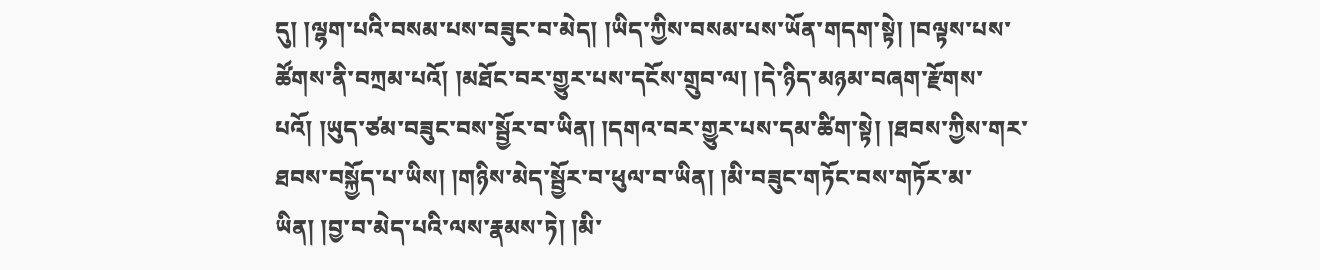དུ། །ལྷག་པའི་བསམ་པས་བཟུང་བ་མེད། །ཡིད་ཀྱིས་བསམ་པས་ཡོན་གདག་སྟེ། །བལྟས་པས་ཚོགས་ནི་བཀྲམ་པའོ། །མཐོང་བར་གྱུར་པས་དངོས་གྲུབ་ལ། །དེ་ཉིད་མཉམ་བཞག་རྫོགས་པའོ། །ཡུད་ཙམ་བཟུང་བས་སྦྱོར་བ་ཡིན། །དགའ་བར་གྱུར་པས་དམ་ཚིག་སྟེ། །ཐབས་ཀྱིས་གར་ཐབས་བསྐྱོད་པ་ཡིས། །གཉིས་མེད་སྦྱོར་བ་ཕུལ་བ་ཡིན། །མི་བཟུང་གཏོང་བས་གཏོར་མ་ཡིན། །བྱ་བ་མེད་པའི་ལས་རྣམས་ཏེ། །མི་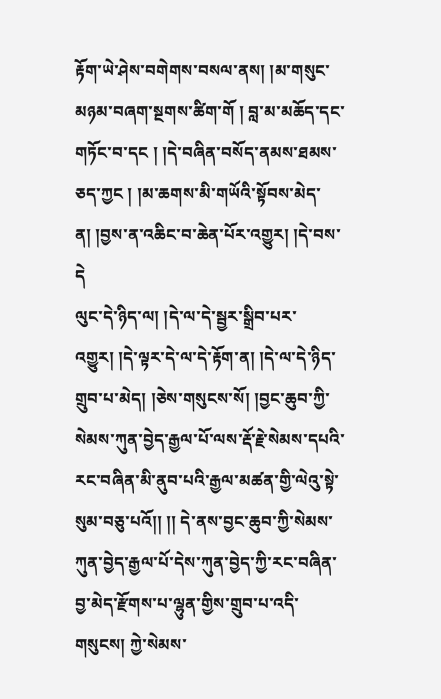རྟོག་ཡེ་ཤེས་བགེགས་བསལ་ནས། །མ་གསུང་མཉམ་བཞག་སྔགས་ཚིག་གོ ། བླ་མ་མཆོད་དང་གཏོང་བ་དང ། །དེ་བཞིན་བསོད་ནམས་ཐམས་ཅད་ཀྱང ། །མ་ཆགས་མི་གཡོའི་སྟོབས་མེད་ན། །བྱས་ན་འཆིང་བ་ཆེན་པོར་འགྱུར། །དེ་བས་དེ
ལུང་དེ་ཉིད་ལ། །དེ་ལ་དེ་སྦྱར་སྒྲིབ་པར་འགྱུར། །དེ་ལྟར་དེ་ལ་དེ་རྟོག་ན། །དེ་ལ་དེ་ཉིད་གྲུབ་པ་མེད། །ཅེས་གསུངས་སོ། །བྱང་ཆུབ་ཀྱི་སེམས་ཀུན་བྱེད་རྒྱལ་པོ་ལས་རྡོ་རྗེ་སེམས་དཔའི་རང་བཞིན་མི་ནུབ་པའི་རྒྱལ་མཚན་གྱི་ལེའུ་སྟེ་སུམ་བཅུ་པའོ།། །། དེ་ནས་བྱང་ཆུབ་ཀྱི་སེམས་ཀུན་བྱེད་རྒྱལ་པོ་དེས་ཀུན་བྱེད་ཀྱི་རང་བཞིན་བྱ་མེད་རྫོགས་པ་ལྷུན་གྱིས་གྲུབ་པ་འདི་གསུངས། ཀྱེ་སེམས་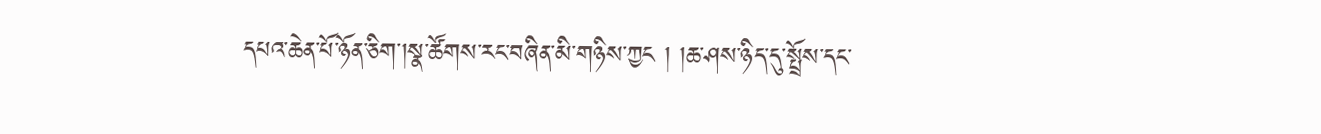དཔའ་ཆེན་པོ་ཉོན་ཅིག་།སྣ་ཚོགས་རང་བཞིན་མི་གཉིས་ཀྱང ། །ཆ་ཤས་ཉིད་དུ་སྤྲོས་དང་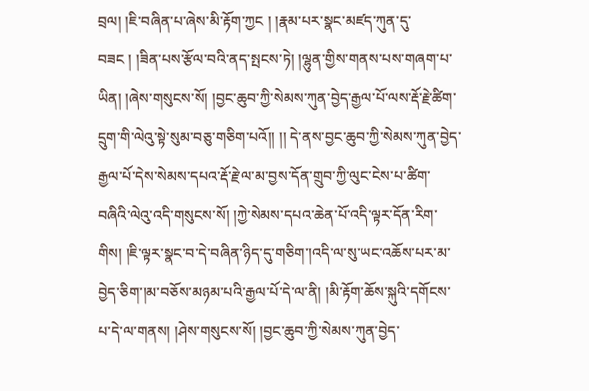བྲལ། །ཇི་བཞིན་པ་ཞེས་མི་རྟོག་ཀྱང ། །རྣམ་པར་སྣང་མཛད་ཀུན་དུ་བཟང ། །ཟིན་པས་རྩོལ་བའི་ནད་སྤངས་ཏེ། །ལྷུན་གྱིས་གནས་པས་གཞག་པ་ཡིན། །ཞེས་གསུངས་སོ། །བྱང་ཆུབ་ཀྱི་སེམས་ཀུན་བྱེད་རྒྱལ་པོ་ལས་རྡོ་རྗེ་ཚིག་དྲུག་གི་ལེའུ་སྟེ་སུམ་བཅུ་གཅིག་པའོ།། །། དེ་ནས་བྱང་ཆུབ་ཀྱི་སེམས་ཀུན་བྱེད་རྒྱལ་པོ་དེས་སེམས་དཔའ་རྡོ་རྗེ་ལ་མ་བྱས་དོན་གྲུབ་ཀྱི་ལུང་ངེས་པ་ཚིག་བཞིའི་ལེའུ་འདི་གསུངས་སོ། །ཀྱེ་སེམས་དཔའ་ཆེན་པོ་འདི་ལྟར་དོན་རིག་གིས། །ཇི་ལྟར་སྣང་བ་དེ་བཞིན་ཉིད་དུ་གཅིག་།འདི་ལ་སུ་ཡང་འཆོས་པར་མ་བྱེད་ཅིག་།མ་བཅོས་མཉམ་པའི་རྒྱལ་པོ་དེ་ལ་ནི། །མི་རྟོག་ཆོས་སྐུའི་དགོངས་པ་དེ་ལ་གནས། །ཤེས་གསུངས་སོ། །བྱང་ཆུབ་ཀྱི་སེམས་ཀུན་བྱེད་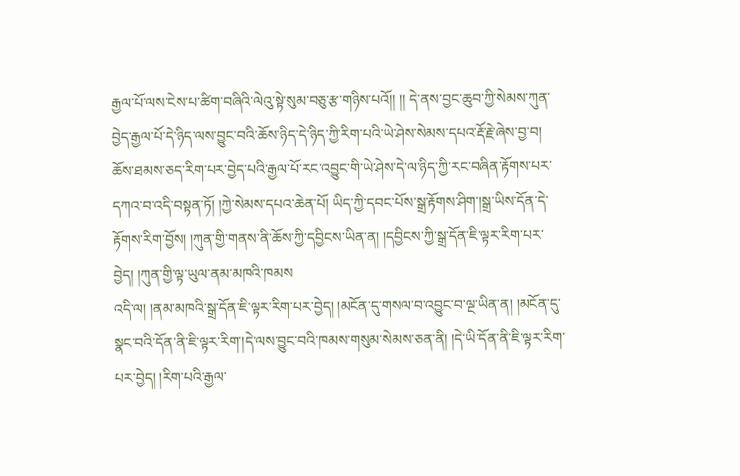རྒྱལ་པོ་ལས་ངེས་པ་ཚིག་བཞིའི་ལེའུ་སྟེ་སུམ་བཅུ་རྩ་གཉིས་པའོ།། །། དེ་ནས་བྱང་ཆུབ་ཀྱི་སེམས་ཀུན་བྱེད་རྒྱལ་པོ་དེ་ཉིད་ལས་བྱུང་བའི་ཆོས་ཉིད་དེ་ཉིད་ཀྱི་རིག་པའི་ཡེ་ཤེས་སེམས་དཔའ་རྡོ་རྗེ་ཞེས་བྱ་བ། ཆོས་ཐམས་ཅད་རིག་པར་བྱེད་པའི་རྒྱལ་པོ་རང་འབྱུང་གི་ཡེ་ཤེས་དེ་ལ་ཉིད་ཀྱི་རང་བཞིན་རྟོགས་པར་དཀའ་བ་འདི་བསྟན་ཏོ། །ཀྱེ་སེམས་དཔའ་ཆེན་པོ། ཡིད་ཀྱི་དབང་པོས་སྒྲ་རྟོགས་ཤིག་།སྒྲ་ཡིས་དོན་དེ་རྟོགས་རིག་བྱོས། །ཀུན་གྱི་གནས་ནི་ཆོས་ཀྱི་དབྱིངས་ཡིན་ན། །དབྱིངས་ཀྱི་སྒྲ་དོན་ཇི་ལྟར་རིག་པར་བྱེད། །ཀུན་གྱི་ལྟ་ཡུལ་ནམ་མཁའི་ཁམས
འདི་ལ། །ནམ་མཁའི་སྒྲ་དོན་ཇི་ལྟར་རིག་པར་བྱེད། །མངོན་དུ་གསལ་བ་འབྱུང་བ་ལྔ་ཡིན་ན། །མངོན་དུ་སྣང་བའི་དོན་ནི་ཇི་ལྟར་རིག་།དེ་ལས་བྱུང་བའི་ཁམས་གསུམ་སེམས་ཅན་ནི། །དེ་ཡི་དོན་ནི་ཇི་ལྟར་རིག་པར་བྱེད། །རིག་པའི་རྒྱལ་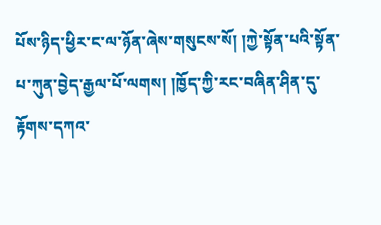པོས་ཉིད་ཕྱིར་ང་ལ་ཉོན་ཞེས་གསུངས་སོ། །ཀྱེ་སྟོན་པའི་སྟོན་པ་ཀུན་བྱེད་རྒྱལ་པོ་ལགས། །ཁྱོད་ཀྱི་རང་བཞིན་ཤིན་དུ་རྟོགས་དཀའ་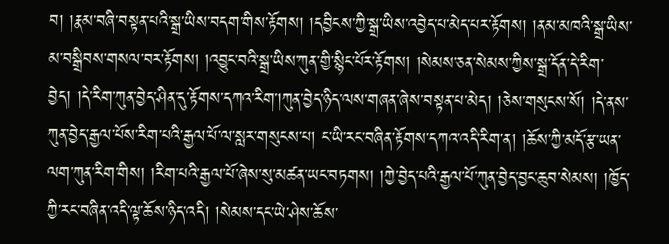བ། །རྣམ་བཞི་བསྟན་པའི་སྒྲ་ཡིས་བདག་གིས་རྟོགས། །དབྱིངས་ཀྱི་སྒྲ་ཡིས་འབྱེད་པ་མེད་པར་རྟོགས། །ནམ་མཁའི་སྒྲ་ཡིས་མ་བསྒྲིབས་གསལ་བར་རྟོགས། །འབྱུང་བའི་སྒྲ་ཡིས་ཀུན་གྱི་སྙིང་པོར་རྟོགས། །སེམས་ཅན་སེམས་ཀྱིས་སྒྲ་དོན་དེ་རིག་བྱེད། །དེ་རིག་ཀུན་བྱེད་ཤིན་དུ་རྟོགས་དཀའ་རིག་།ཀུན་བྱེད་ཉིད་ལས་གཞན་ཞེས་བསྟན་པ་མེད། །ཅེས་གསུངས་སོ། །དེ་ནས་ཀུན་བྱེད་རྒྱལ་པོས་རིག་པའི་རྒྱལ་པོ་ལ་སླར་གསུངས་པ། ང་ཡི་རང་བཞིན་རྟོགས་དཀའ་འདི་རིག་ན། །ཆོས་ཀྱི་མདོ་རྩ་ཡན་ལག་ཀུན་རིག་གིས། །རིག་པའི་རྒྱལ་པོ་ཞེས་སུ་མཚན་ཡང་བཏགས། །ཀྱེ་བྱེད་པའི་རྒྱལ་པོ་ཀུན་བྱེད་བྱང་ཆུབ་སེམས། །ཁྱོད་ཀྱི་རང་བཞིན་འདི་ལྟ་ཆོས་ཉིད་འདི། །སེམས་དང་ཡེ་ཤེས་ཆོས་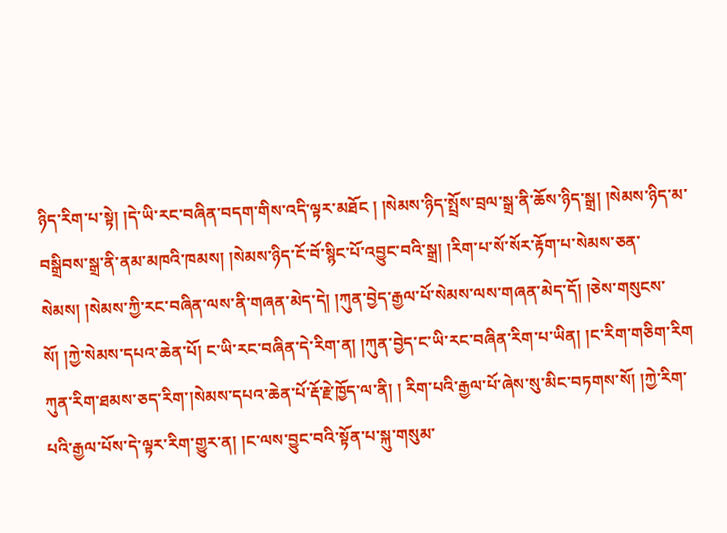ཉིད་རིག་པ་སྟེ། །དེ་ཡི་རང་བཞིན་བདག་གིས་འདི་ལྟར་མཐོང ། །སེམས་ཉིད་སྤྲོས་བྲལ་སྒྲ་ནི་ཆོས་ཉིད་སྒྲ། །སེམས་ཉིད་མ་བསྒྲིབས་སྒྲ་ནི་ནམ་མཁའི་ཁམས། །སེམས་ཉིད་ངོ་བོ་སྙིང་པོ་འབྱུང་བའི་སྒྲ། །རིག་པ་སོ་སོར་རྟོག་པ་སེམས་ཅན་སེམས། །སེམས་ཀྱི་རང་བཞིན་ལས་ནི་གཞན་མེད་དེ། །ཀུན་བྱེད་རྒྱལ་པོ་སེམས་ལས་གཞན་མེད་དོ། །ཅེས་གསུངས་སོ། །ཀྱེ་སེམས་དཔའ་ཆེན་པོ། ང་ཡི་རང་བཞིན་དེ་རིག་ན། །ཀུན་བྱེད་ང་ཡི་རང་བཞིན་རིག་པ་ཡིན། །ང་རིག་གཅིག་རིག
ཀུན་རིག་ཐམས་ཅད་རིག་།སེམས་དཔའ་ཆེན་པོ་རྡོ་རྗེ་ཁྱོད་ལ་ནི། ། རིག་པའི་རྒྱལ་པོ་ཞེས་སུ་མིང་བཏགས་སོ། །ཀྱེ་རིག་པའི་རྒྱལ་པོས་དེ་ལྟར་རིག་གྱུར་ན། །ང་ལས་བྱུང་བའི་སྟོན་པ་སྐུ་གསུམ་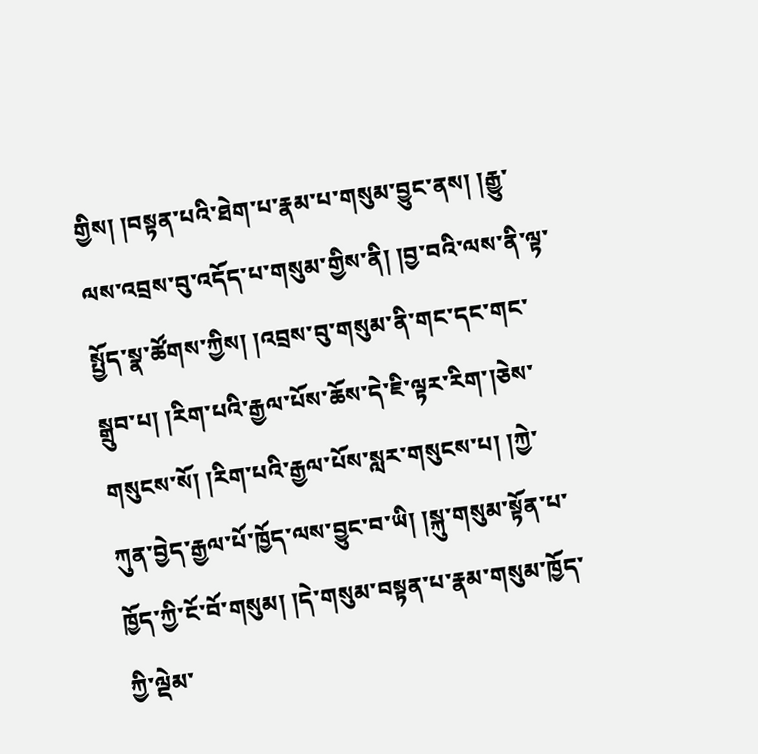གྱིས། །བསྟན་པའི་ཐེག་པ་རྣམ་པ་གསུམ་བྱུང་ནས། །རྒྱུ་ལས་འབྲས་བུ་འདོད་པ་གསུམ་གྱིས་ནི། །བྱ་བའི་ལས་ནི་ལྟ་སྤྱོད་སྣ་ཚོགས་ཀྱིས། །འབྲས་བུ་གསུམ་ནི་གང་དང་གང་སྒྲུབ་པ། །རིག་པའི་རྒྱལ་པོས་ཆོས་དེ་ཇི་ལྟར་རིག་།ཅེས་གསུངས་སོ། །རིག་པའི་རྒྱལ་པོས་སླར་གསུངས་པ། །ཀྱེ་ཀུན་བྱེད་རྒྱལ་པོ་ཁྱོད་ལས་བྱུང་བ་ཡི། །སྐུ་གསུམ་སྟོན་པ་ཁྱོད་ཀྱི་ངོ་བོ་གསུམ། །དེ་གསུམ་བསྟན་པ་རྣམ་གསུམ་ཁྱོད་ཀྱི་ལྡེམ་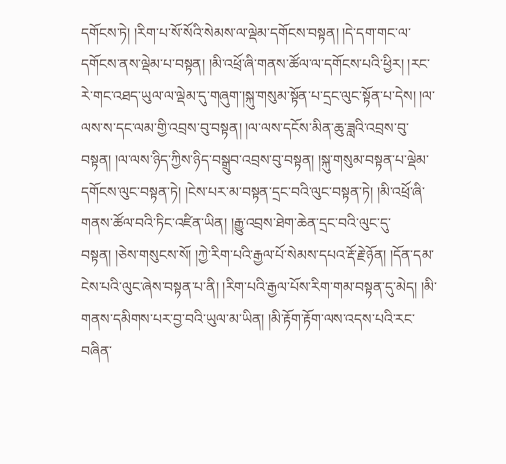དགོངས་ཏེ། །རིག་པ་སོ་སོའི་སེམས་ལ་ལྡེམ་དགོངས་བསྟན། །དེ་དག་གང་ལ་དགོངས་ནས་ལྡེམ་པ་བསྟན། །མི་འཕྲོ་ཞི་གནས་ཚོལ་ལ་དགོངས་པའི་ཕྱིར། །རང་རེ་གང་འཐད་ཡུལ་ལ་ལྡེམ་དུ་གཞུག་།སྐུ་གསུམ་སྟོན་པ་དྲང་ལུང་སྟོན་པ་དེས། །ལ་ལས་ས་དང་ལམ་གྱི་འབྲས་བུ་བསྟན། །ལ་ལས་དངོས་མིན་ཆུ་ཟླའི་འབྲས་བུ་བསྟན། །ལ་ལས་ཉིད་ཀྱིས་ཉིད་བསྒྲུབ་འབྲས་བུ་བསྟན། །སྐུ་གསུམ་བསྟན་པ་ལྡེམ་དགོངས་ལུང་བསྟན་ཏེ། །ངེས་པར་མ་བསྟན་དྲང་བའི་ལུང་བསྟན་ཏེ། །མི་འཕྲོ་ཞི་གནས་ཚོལ་བའི་ཏིང་འཛིན་ཡིན། །རྒྱུ་འབྲས་ཐེག་ཆེན་དྲང་བའི་ལུང་དུ་བསྟན། །ཅེས་གསུངས་སོ། །ཀྱེ་རིག་པའི་རྒྱལ་པོ་སེམས་དཔའ་རྡོ་རྗེ་ཉོན། །དོན་དམ་ངེས་པའི་ལུང་ཞེས་བསྟན་པ་ནི། །རིག་པའི་རྒྱལ་པོས་རིག་གམ་བསྟན་དུ་མེད། །མི་གནས་དམིགས་པར་བྱ་བའི་ཡུལ་མ་ཡིན། །མི་རྟོག་རྟོག་ལས་འདས་པའི་རང་བཞིན་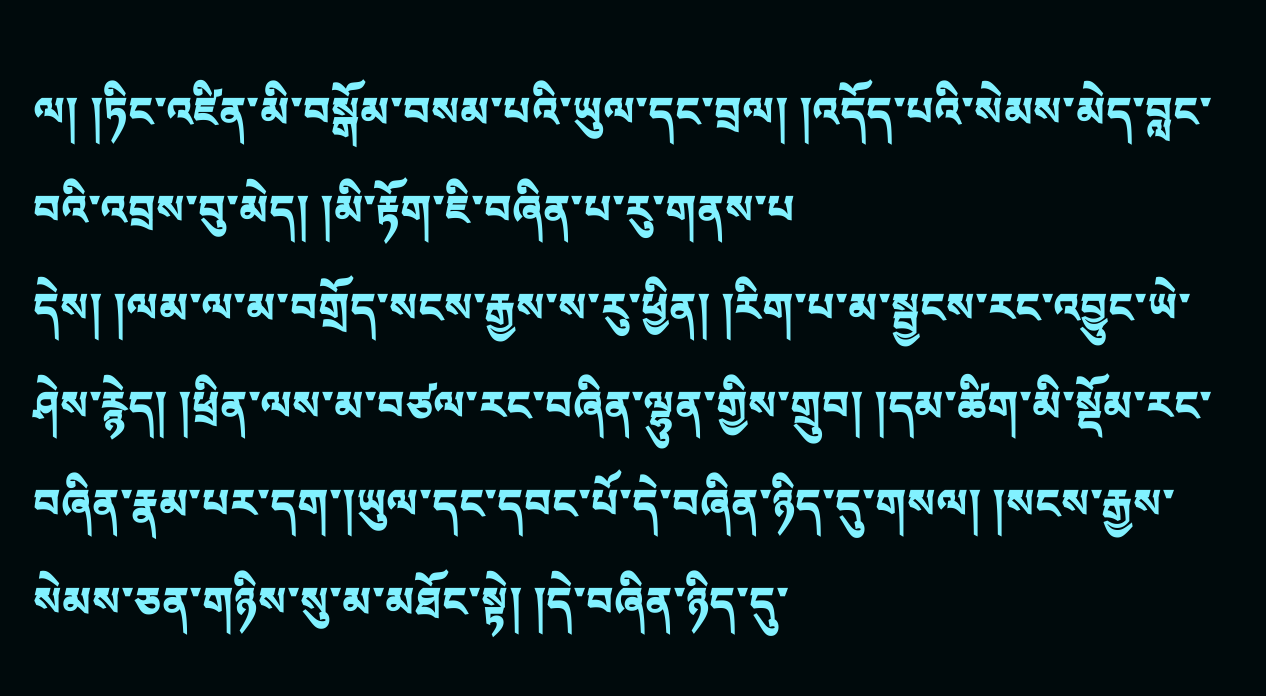ལ། །ཏིང་འཛིན་མི་བསྒོམ་བསམ་པའི་ཡུལ་དང་བྲལ། །འདོད་པའི་སེམས་མེད་བླང་བའི་འབྲས་བུ་མེད། །མི་རྟོག་ཇི་བཞིན་པ་རུ་གནས་པ
དེས། །ལམ་ལ་མ་བགྲོད་སངས་རྒྱས་ས་རུ་ཕྱིན། །རིག་པ་མ་སྦྱངས་རང་འབྱུང་ཡེ་ཤེས་རྙེད། །ཕྲིན་ལས་མ་བཙལ་རང་བཞིན་ལྷུན་གྱིས་གྲུབ། །དམ་ཚིག་མི་སྡོམ་རང་བཞིན་རྣམ་པར་དག་།ཡུལ་དང་དབང་པོ་དེ་བཞིན་ཉིད་དུ་གསལ། །སངས་རྒྱས་སེམས་ཅན་གཉིས་སུ་མ་མཐོང་སྟེ། །དེ་བཞིན་ཉིད་དུ་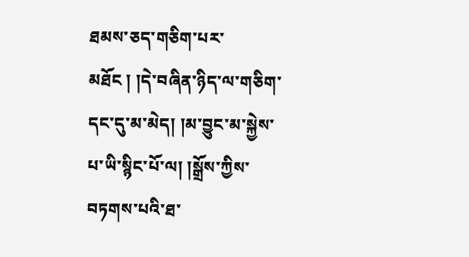ཐམས་ཅད་གཅིག་པར་མཐོང ། །དེ་བཞིན་ཉིད་ལ་གཅིག་དང་དུ་མ་མེད། །མ་བྱུང་མ་སྐྱེས་པ་ཡི་སྙིང་པོ་ལ། །སྒྲོས་ཀྱིས་བཏགས་པའི་ཐ་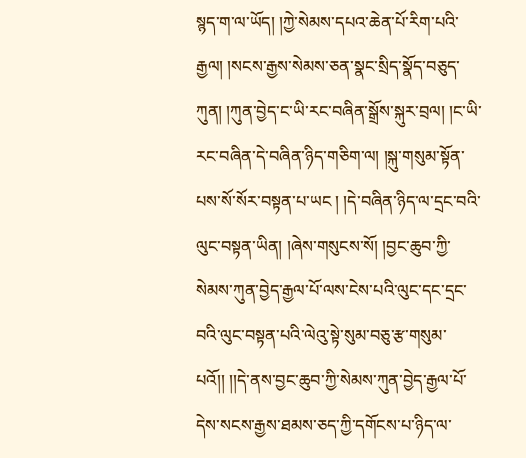སྙད་ག་ལ་ཡོད། །ཀྱེ་སེམས་དཔའ་ཆེན་པོ་རིག་པའི་རྒྱལ། །སངས་རྒྱས་སེམས་ཅན་སྣང་སྲིད་སྣོད་བཅུད་ཀུན། །ཀུན་བྱེད་ང་ཡི་རང་བཞིན་སྒྲོས་སྐུར་བྲལ། །ང་ཡི་རང་བཞིན་དེ་བཞིན་ཉིད་གཅིག་ལ། །སྐུ་གསུམ་སྟོན་པས་སོ་སོར་བསྟན་པ་ཡང ། །དེ་བཞིན་ཉིད་ལ་དྲང་བའི་ལུང་བསྟན་ཡིན། །ཞེས་གསུངས་སོ། །བྱང་ཆུབ་ཀྱི་སེམས་ཀུན་བྱེད་རྒྱལ་པོ་ལས་ངེས་པའི་ལུང་དང་དྲང་བའི་ལུང་བསྟན་པའི་ལེའུ་སྟེ་སུམ་བཅུ་རྩ་གསུམ་པའོ།། །།དེ་ནས་བྱང་ཆུབ་ཀྱི་སེམས་ཀུན་བྱེད་རྒྱལ་པོ་དེས་སངས་རྒྱས་ཐམས་ཅད་ཀྱི་དགོངས་པ་ཉིད་ལ་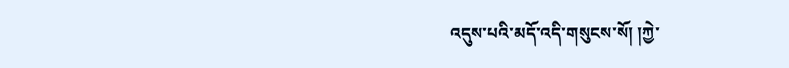འདུས་པའི་མདོ་འདི་གསུངས་སོ། །ཀྱེ་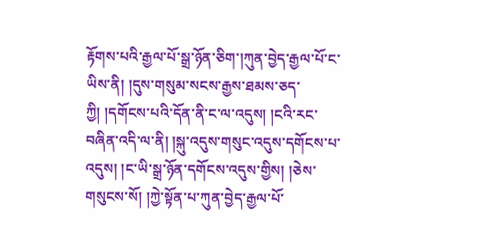རྟོགས་པའི་རྒྱལ་པོ་སྒྲ་ཉོན་ཅིག་།ཀུན་བྱེད་རྒྱལ་པོ་ང་ཡིས་ནི། །དུས་གསུམ་སངས་རྒྱས་ཐམས་ཅད་ཀྱི། །དགོངས་པའི་དོན་ནི་ང་ལ་འདུས། །ངའི་རང་བཞིན་འདི་ལ་ནི། །སྐུ་འདུས་གསུང་འདུས་དགོངས་པ་འདུས། །ང་ཡི་སྒྲ་ཉོན་དགོངས་འདུས་གྱིས། །ཅེས་གསུངས་སོ། །ཀྱེ་སྟོན་པ་ཀུན་བྱེད་རྒྱལ་པོ་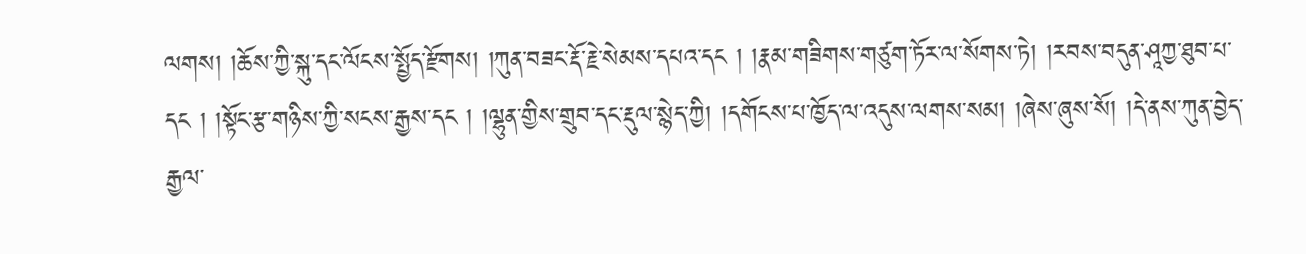ལགས། །ཆོས་ཀྱི་སྐུ་དང་ལོངས་སྤྱོད་རྫོགས། །ཀུན་བཟང་རྡོ་རྗེ་སེམས་དཔའ་དང ། །རྣམ་གཟིགས་གཙུག་ཏོར་ལ་སོགས་ཏེ། །རབས་བདུན་ཤཱཀྱ་ཐུབ་པ་དང ། །སྟོང་རྩ་གཉིས་ཀྱི་སངས་རྒྱས་དང ། །ལྷུན་གྱིས་གྲུབ་དང་རྡུལ་སྙེད་ཀྱི། །དགོངས་པ་ཁྱོད་ལ་འདུས་ལགས་སམ། །ཞེས་ཞུས་སོ། །དེ་ནས་ཀུན་བྱེད་རྒྱལ་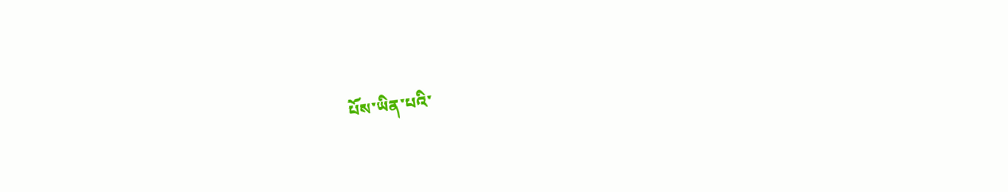པོས་ཡིན་པའི་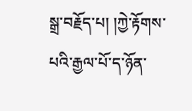སྒྲ་བརྗོད་པ། །ཀྱེ་རྟོགས་པའི་རྒྱལ་པོ་ད་ཉོན་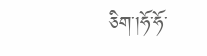ཅིག་།ཧོ་ཧོ་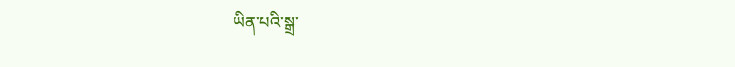ཡིན་པའི་སྒྲ་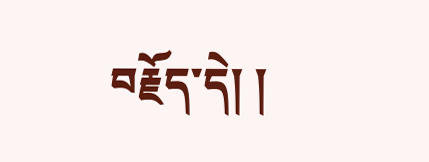བརྗོད་དེ། །